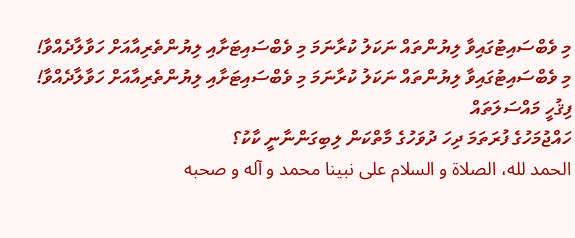މި ވެބްސައިޓުގައިވާ ލިޔުންތައް ނަކަލު ކުރާނަމަ މި ވެބްސައިޓަށާއި ލިޔުންތެރިއާއަށް ހަވާލާދެއްވާ!
މި ވެބްސައިޓުގައިވާ ލިޔުންތައް ނަކަލު ކުރާނަމަ މި ވެބްސައިޓަށާއި ލިޔުންތެރިއާއަށް ހަވާލާދެއްވާ!
ފިޤުހީ މައްސަލަތައް
ހައްޖުމަހުގެ ފުރަތަމަ ދިހަ ދުވަހުގެ މާތްކަން ލިބިގަންނާނީ ކާކު؟
الحمد لله، الصلاة و السلام على نبينا محمد و آله و صحبه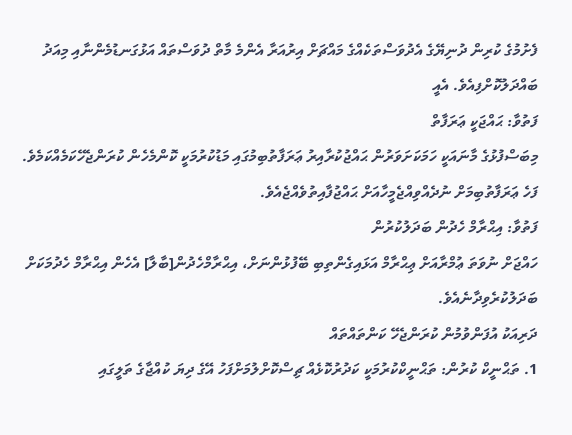ފެށުމުގެ ކުރިން ދުނިޔޭގެ އެދުވަސްތަކެއްގެ މައްޗަށް އިރުއަރާ އެންމެ މާތް ދުވަސްތައް އަޅުގަނޑުމެންނާއި މިއަދު ބައްދަލުކޮށްފިއެވެ. އެއީ
ފަތުވާ: ޙައްޖަކީ ޢަރަފާތް
މިބަސްފުޅުގެ މާނައަކީ ހަމަކަށަވަރުން ޙައްޖުކުރާއިރު ޢަރަފާތުބިމުގައި މަޑުކުރުމަކީ ކޮންމެހެން ކުރަންޖެހޭކަމެއްކަމެވެ. ފަހެ ޢަރަފާތުބިމަށް ނުދެއްވިއްޖެމީހާއަށް ޙައްޖުފާއިތުވެއްޖެއެވެ.
ފަތުވާ: އިޙްރާމް ހެދުން ބަދަލުކުރުން
ހައްޖަށް ނުވަތަ ޢުމްރާއަށް ޢިޙްރާމް އަޅައިގެންތިބި ބޭފުޅުންނަށް، އިޙްރާމްހެދުން[ބާލާ] އެހެން އިޙްރާމް ހެދުމަކަށް ބަދަލުކުރެވިދާނެއެވެ.
ދަރިއަކު އުފަންވުމުން ކުރަންޖެހޭ ކަންތައްތައް
1. ތަޙްނީކް ކުރުން: ތަޙްނީކްކުރުމަކީ ކަދުރުކޮޅެއް ޗިސްކޮށްލުމަށްފަހު އޭގެ ދިޔަ ކުއްޖާގެ ތަލީގައި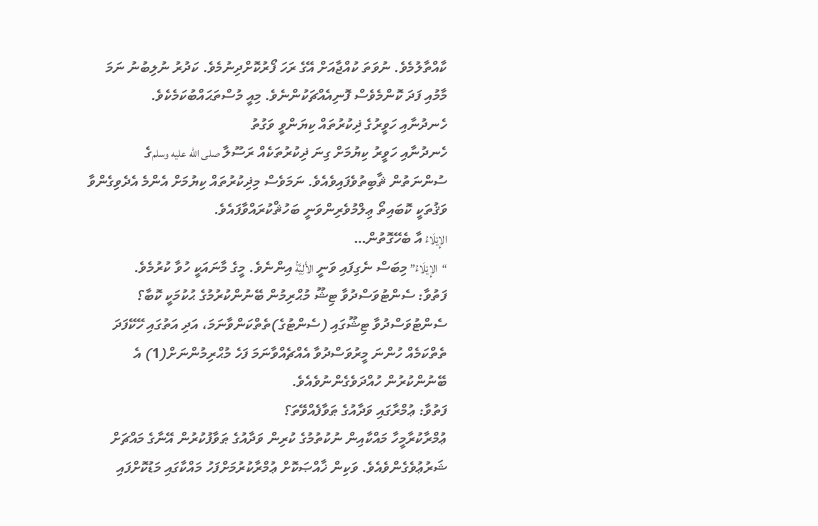ކާއްތާލުމެވެ. ނުވަތަ ކުއްޖާއަށް އޭގެ ރަހަ ފޯރުކޮށްދިނުމެވެ. ކަދުރު ނުލިބުނު ނަމަ މާމުއި ފަދަ ކޮންމެވެސް ފޮނިއެއްޗަކުންނެވެ. މިއީ މުސްތަޙައްބުކަމެކެވެ.
ހެނދުނާއި ހަވީރުގެ ޛިކުރުތައް ކިޔަންވީ ވަގުތު
ހެނދުނާއި ހަވީރު ކިޔުމަށް ގިނަ ޛިކުރުތަކެއް ރަސޫލާ صلى الله عليه وسلمގެ ސުންނަތުން ޘާބިތުވެފައިވެއެވެ. ނަމަވެސް މިޛިކުރުތައް ކިޔުމަށް އެންމެ އެދެވިގެންވާ ވަޤުތަކީ ކޮބައިތޯ ޢިލްމުވެރިންވަނީ ބަހުޘްކުރައްވާފައެވެ.
الإِيْلَاءُ އާ ބެހޭގޮތުން…
“الإِيْلَاءُ” މިބަސް ނެގިފައި ވަނީ الأَلِيَّةُ އިންނެވެ. މީގެ މާނައަކީ ހުވާ ކުރުމެވެ.
ފަތުވާ: ސެންޓުވަސްދުވާ ޓިޝޫ މުޙްރިމުން ބޭނުންކުރުމުގެ ޙުކުމަކީ ކޮބާ؟
ސެންޓުވަސްދުވާ ޓިޝޫގައި (ސެންޓުގެ)ތެތްކަންވާނަމަ، އަދި އަތުގައި ހޭކޭފަދަ ތެތްކަމެއް ހުންނަ މީރުވަސްދުވާ އެއްޗެއްވާނަމަ ފަހެ މުޙްރިމުންނަށް(1) އެ ބޭނުންކުރުން ހުއްދަވެގެންނުވެއެވެ.
ފަތުވާ: ޢުމްރާގައި ވަދާއުގެ ޠަވާފެއްވޭތަ؟
ޢުމްރާކުރާމީހާ މައްކާއިން ނުކުތުމުގެ ކުރިން ވަދާއުގެ ޠަވާފުކުރުން އޭނާގެ މައްޗަށް ޝަރުޢުވެގެންވެއެވެ. ވަކިން ޚާއްޞަކޮށް ޢުމްރާކުރުމަށްފަހު މައްކާގައި މަޑުކޮށްފައި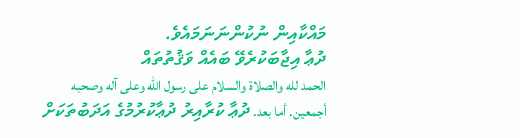މައްކާއިން ނުކުންނަނަމައެވެ.
ދުޢާ އިޖާބަކުރެވޭ ބައެއް ވަޤުތުތައް
الحمد لله والصلاة والسلام على رسول الله وعلى آله وصحبه أجمعين. أما بعد. ދުޢާ ކުރާއިރު ދުޢާކުރުމުގެ އަދަބުތަކަށް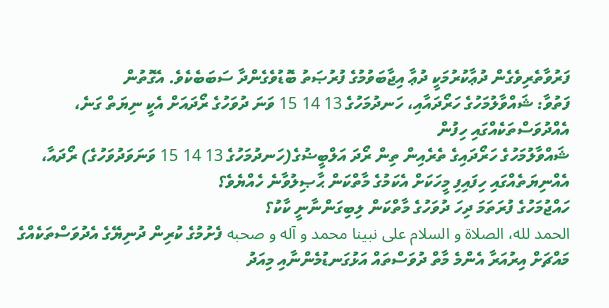ފަރުވާތެރިވެގެން ދުޢާކުރުމަކީ ދުޢާ އިޖާބަވުމުގެ ފުރުޞަތު ބޮޑުވެގެންދާ ސަބަބެކެވެ. އެގޮތުން
ފަތުވާ: ޝައްވާލުމަހުގެ ހަރޯދައާއި، ހަނދުމަހުގެ 13 14 15 ވަނަ ދުވަހުގެ ރޯދައަށް އެކީ ނިޔަތް ގަނެ، އެއްދުވަސްތަކެއްގައި ހިފުން
ޝައްވާލުމަހުގެ ހަރޯދައިގެ ތެރެއިން ތިން ރޯދަ އަލްބީޟުގެ(ހަނދުމަހުގެ 13 14 15 ވަނަވަދުވަހުގެ) ރޯދައާ، އެއްނިޔަތެއްގައި ހިފައިފި މީހަކަށް އެކަމުގެ މާތްކަން ޙާޞިލުވާނެ ހެއްޔެވެ؟
ހައްޖުމަހުގެ ފުރަތަމަ ދިހަ ދުވަހުގެ މާތްކަން ލިބިގަންނާނީ ކާކު؟
الحمد لله، الصلاة و السلام على نبينا محمد و آله و صحبه ފެށުމުގެ ކުރިން ދުނިޔޭގެ އެދުވަސްތަކެއްގެ މައްޗަށް އިރުއަރާ އެންމެ މާތް ދުވަސްތައް އަޅުގަނޑުމެންނާއި މިއަދު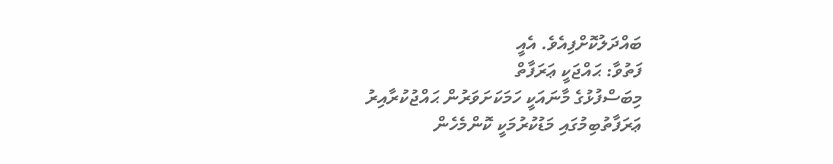ބައްދަލުކޮށްފިއެވެ. އެއީ
ފަތުވާ: ޙައްޖަކީ ޢަރަފާތް
މިބަސްފުޅުގެ މާނައަކީ ހަމަކަށަވަރުން ޙައްޖުކުރާއިރު ޢަރަފާތުބިމުގައި މަޑުކުރުމަކީ ކޮންމެހެން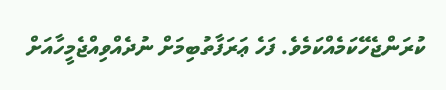ކުރަންޖެހޭކަމެއްކަމެވެ. ފަހެ ޢަރަފާތުބިމަށް ނުދެއްވިއްޖެމީހާއަށް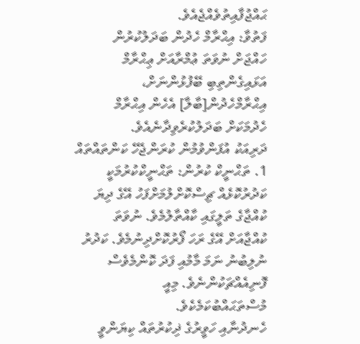ޙައްޖުފާއިތުވެއްޖެއެވެ.
ފަތުވާ: އިޙްރާމް ހެދުން ބަދަލުކުރުން
ހައްޖަށް ނުވަތަ ޢުމްރާއަށް ޢިޙްރާމް އަޅައިގެންތިބި ބޭފުޅުންނަށް، އިޙްރާމްހެދުން[ބާލާ] އެހެން އިޙްރާމް ހެދުމަކަށް ބަދަލުކުރެވިދާނެއެވެ.
ދަރިއަކު އުފަންވުމުން ކުރަންޖެހޭ ކަންތައްތައް
1. ތަޙްނީކް ކުރުން: ތަޙްނީކްކުރުމަކީ ކަދުރުކޮޅެއް ޗިސްކޮށްލުމަށްފަހު އޭގެ ދިޔަ ކުއްޖާގެ ތަލީގައި ކާއްތާލުމެވެ. ނުވަތަ ކުއްޖާއަށް އޭގެ ރަހަ ފޯރުކޮށްދިނުމެވެ. ކަދުރު ނުލިބުނު ނަމަ މާމުއި ފަދަ ކޮންމެވެސް ފޮނިއެއްޗަކުންނެވެ. މިއީ މުސްތަޙައްބުކަމެކެވެ.
ހެނދުނާއި ހަވީރުގެ ޛިކުރުތައް ކިޔަންވީ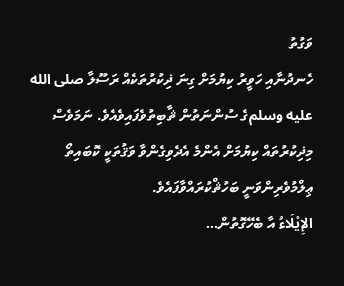ވަގުތު
ހެނދުނާއި ހަވީރު ކިޔުމަށް ގިނަ ޛިކުރުތަކެއް ރަސޫލާ صلى الله عليه وسلمގެ ސުންނަތުން ޘާބިތުވެފައިވެއެވެ. ނަމަވެސް މިޛިކުރުތައް ކިޔުމަށް އެންމެ އެދެވިގެންވާ ވަޤުތަކީ ކޮބައިތޯ ޢިލްމުވެރިންވަނީ ބަހުޘްކުރައްވާފައެވެ.
الإِيْلَاءُ އާ ބެހޭގޮތުން…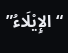“الإِيْلَاءُ”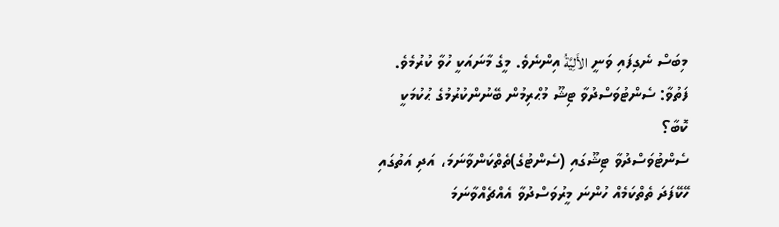މިބަސް ނެގިފައި ވަނީ الأَلِيَّةُ އިންނެވެ. މީގެ މާނައަކީ ހުވާ ކުރުމެވެ.
ފަތުވާ: ސެންޓުވަސްދުވާ ޓިޝޫ މުޙްރިމުން ބޭނުންކުރުމުގެ ޙުކުމަކީ ކޮބާ؟
ސެންޓުވަސްދުވާ ޓިޝޫގައި (ސެންޓުގެ)ތެތްކަންވާނަމަ، އަދި އަތުގައި ހޭކޭފަދަ ތެތްކަމެއް ހުންނަ މީރުވަސްދުވާ އެއްޗެއްވާނަމަ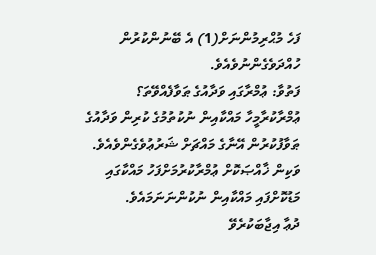ފަހެ މުޙްރިމުންނަށް(1) އެ ބޭނުންކުރުން ހުއްދަވެގެންނުވެއެވެ.
ފަތުވާ: ޢުމްރާގައި ވަދާއުގެ ޠަވާފެއްވޭތަ؟
ޢުމްރާކުރާމީހާ މައްކާއިން ނުކުތުމުގެ ކުރިން ވަދާއުގެ ޠަވާފުކުރުން އޭނާގެ މައްޗަށް ޝަރުޢުވެގެންވެއެވެ. ވަކިން ޚާއްޞަކޮށް ޢުމްރާކުރުމަށްފަހު މައްކާގައި މަޑުކޮށްފައި މައްކާއިން ނުކުންނަނަމައެވެ.
ދުޢާ އިޖާބަކުރެވޭ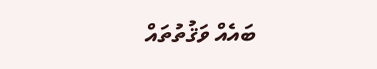ބައެއް ވަޤުތުތައް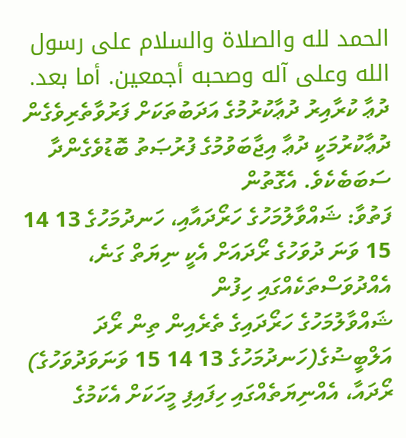الحمد لله والصلاة والسلام على رسول الله وعلى آله وصحبه أجمعين. أما بعد. ދުޢާ ކުރާއިރު ދުޢާކުރުމުގެ އަދަބުތަކަށް ފަރުވާތެރިވެގެން ދުޢާކުރުމަކީ ދުޢާ އިޖާބަވުމުގެ ފުރުޞަތު ބޮޑުވެގެންދާ ސަބަބެކެވެ. އެގޮތުން
ފަތުވާ: ޝައްވާލުމަހުގެ ހަރޯދައާއި، ހަނދުމަހުގެ 13 14 15 ވަނަ ދުވަހުގެ ރޯދައަށް އެކީ ނިޔަތް ގަނެ، އެއްދުވަސްތަކެއްގައި ހިފުން
ޝައްވާލުމަހުގެ ހަރޯދައިގެ ތެރެއިން ތިން ރޯދަ އަލްބީޟުގެ(ހަނދުމަހުގެ 13 14 15 ވަނަވަދުވަހުގެ) ރޯދައާ، އެއްނިޔަތެއްގައި ހިފައިފި މީހަކަށް އެކަމުގެ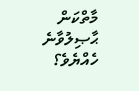މާތްކަން ޙާޞިލުވާނެ ހެއްޔެވެ؟